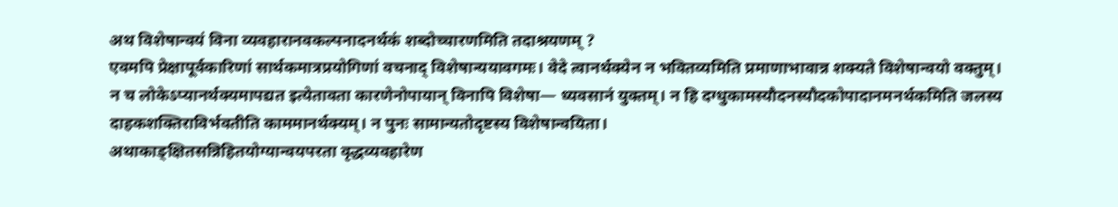अथ विशेषान्वयं विना व्यवहारानवकल्पनादनर्थकं शब्दोच्चारणमिति तदाश्रयणम् ?
एवमपि प्रेक्षापूर्वकारिणां सार्थकमात्रप्रयोगिणां वचनाद् विशेषान्ययावगमः। वेदे त्वानर्थक्येन न भवितव्यमिति प्रमाणाभावान्न शक्यते विशेषान्वयो वक्तुम्।
न च लोकेऽप्यानर्थक्यमापद्यत इत्येतावता कारणेनोपायान् विनापि विशेषा— ध्यवसानं युक्तम्। न हि दग्धुकामस्यौदनस्यौदकोपादानमनर्थकमिति जलस्य दाहकशक्तिराविर्भवतीति काममानर्थक्यम्। न पुनः सामान्यतोदृष्टस्य विशेषान्वयिता।
अथाकाङ्क्षितसन्निहितयोग्यान्वयपरता वृद्धव्यवहारेण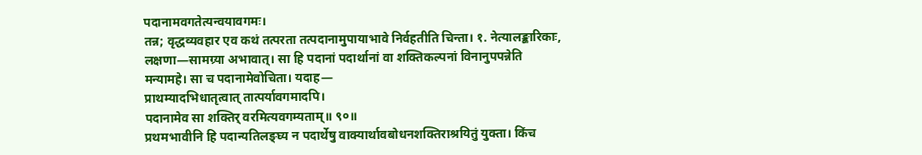पदानामवगतेत्यन्वयावगमः।
तन्न; वृद्धव्यवहार एव कथं तत्परता तत्पदानामुपायाभावे निर्वहतीति चिन्ता। १. नेत्यालङ्कारिकाः, लक्षणा—सामग्र्या अभावात्। सा हि पदानां पदार्थानां वा शक्तिकल्पनां विनानुपपन्नेति मन्यामहे। सा च पदानामेवोचिता। यदाह—
प्राथम्यादभिधातृत्वात् तात्पर्यावगमादपि।
पदानामेव सा शक्तिर् वरमित्यवगम्यताम्॥ ९०॥
प्रथमभावीनि हि पदान्यतिलङ्घ्य न पदार्थेषु वाक्यार्थावबोधनशक्तिराश्रयितुं युक्ता। किंच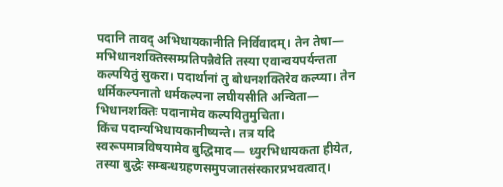पदानि तावद् अभिधायकानीति निर्विवादम्। तेन तेषा— मभिधानशक्तिस्सम्प्रतिपन्नैवेति तस्या एवान्वयपर्यन्तता कल्पयितुं सुकरा। पदार्थानां तु बोधनशक्तिरेव कल्प्या। तेन धर्मिकल्पनातो धर्मकल्पना लघीयसीति अन्विता— भिधानशक्तिः पदानामेव कल्पयितुमुचिता।
किंच पदान्यभिधायकानीष्यन्ते। तत्र यदि स्वरूपमात्रविषयामेव बुद्धिमाद— ध्युरभिधायकता हीयेत, तस्या बुद्धेः सम्बन्धग्रहणसमुपजातसंस्कारप्रभवत्वात्।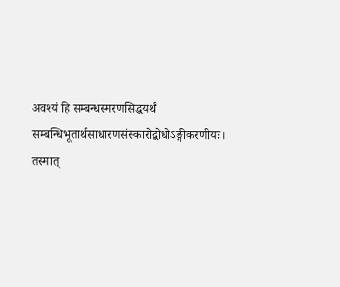अवश्यं हि सम्बन्धस्मरणसिद्धयर्थं सम्बन्धिभूतार्थसाधारणसंस्कारोद्बोधोऽङ्गीकरणीयः। तस्मात्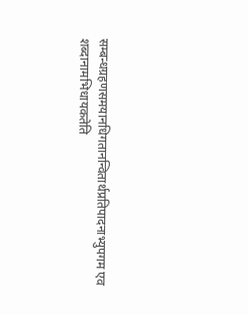सम्बन्धग्रहणसमयानधिगतानन्वितार्थप्रतिपादनाभ्युपगम एव शब्दानामभिधायकतेति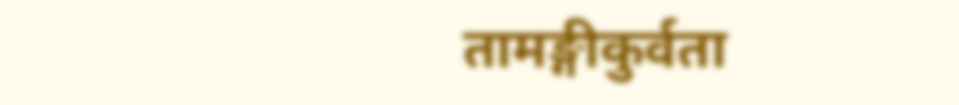तामङ्गीकुर्वता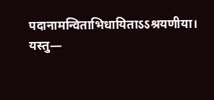पदानामन्विताभिधायिताऽऽश्रयणीया। यस्तु—